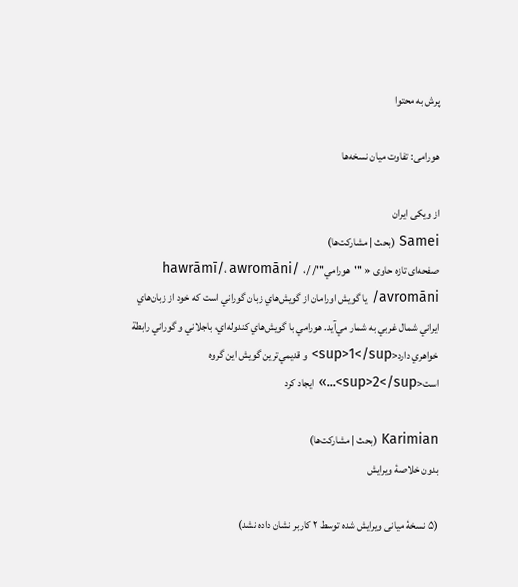پرش به محتوا

هورامی: تفاوت میان نسخه‌ها

از ویکی ایران
Samei (بحث | مشارکت‌ها)
صفحه‌ای تازه حاوی « '''هورامي'''/ hawrāmī/، awromāni/ ،/ avromāni/ يا گويش اورامان از گويش‌هاي زبان گوراني است كه خود از زبان‌هاي ايراني شمال غربي به شمار مي‌آيد. هورامي با گويش‌هاي كندوله‌اي، باجلاني و گوراني رابطة خواهري دارد<sup>1</sup> و قديمي‌ترين گويش اين گروه است<sup>2</sup>...» ایجاد کرد

Karimian (بحث | مشارکت‌ها)
بدون خلاصۀ ویرایش

(۵ نسخهٔ میانی ویرایش شده توسط ۲ کاربر نشان داده نشد)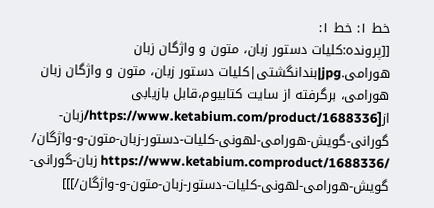خط ۱: خط ۱:
[[پرونده:کلیات دستور زبان، متون و واژگان زبان هورامی.jpg|بندانگشتی|کلیات دستور زبان، متون و واژگان زبان هورامی، برگرفته از سایت کتابیوم،قابل بازیابی از[https://www.ketabium.com/product/1688336/زبان-گورانی-گویش-هورامی-لهونی-کلیات-دستور-زبان-متون-و-واژگان/ /https://www.ketabium.comproduct/1688336 زبان-گورانی-گویش-هورامی-لهونی-کلیات-دستور-زبان-متون-و-واژگان/]]]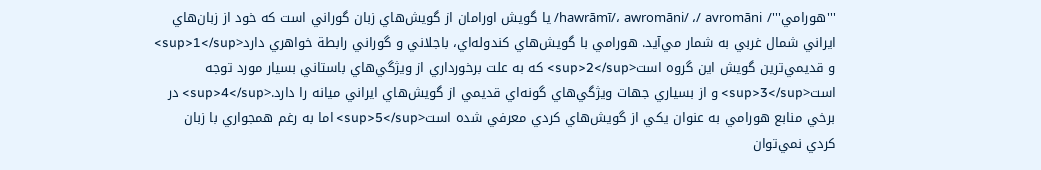'''هورامي'''/ hawrāmī/، awromāni/ ،/ avromāni/ يا گويش اورامان از گويش‌هاي زبان گوراني است كه خود از زبان‌هاي ايراني شمال غربي به شمار مي‌آيد. هورامي با گويش‌هاي كندوله‌اي، باجلاني و گوراني رابطة خواهري دارد<sup>1</sup> و قديمي‌ترين گويش اين گروه است<sup>2</sup> كه به علت برخورداري از ويژگي‌هاي باستاني بسيار مورد توجه است<sup>3</sup> و از بسياري جهات ويژگي‌هاي گونه‌اي قديمي از گويش‌هاي ايراني ميانه را دارد.<sup>4</sup> در برخي منابع هورامي به عنوان يكي از گويش‌هاي كردي معرفي شده است<sup>5</sup> اما به رغم همجواري با زبان كردي نمي‌توان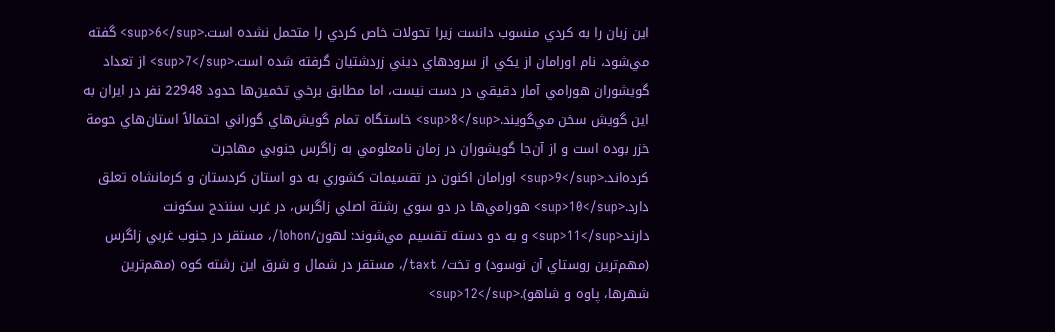اين زبان را به كردي منسوب دانست زيرا تحولات خاص كردي را متحمل نشده است.<sup>6</sup> گفته مي‌شود، نام اورامان از يكي از سرودهاي ديني زردشتيان گرفته شده است.<sup>7</sup> از تعداد گويشوران هورامي آمار دقيقي در دست نيست، اما مطابق برخي تخمين‌ها حدود 22948 نفر در ايران به اين گويش سخن مي‌گويند.<sup>8</sup> خاستگاه تمام گويش‌هاي گوراني احتمالاً استان‌هاي حومة خزر بوده است و از آن‌جا گويشوران در زمان نامعلومي به زاگرس جنوبي مهاجرت كرده‌اند.<sup>9</sup> اورامان اكنون در تقسيمات كشوري به دو استان كردستان و كرمانشاه تعلق دارد.<sup>10</sup> هورامي‌ها در دو سوي رشتة اصلي زاگرس، در غرب سنندج سكونت دارند<sup>11</sup> و به دو دسته تقسيم مي‌شوند: لهون/lohon/، مستقر در جنوب غربي زاگرس (مهم‌ترين روستاي آن نوسود) و تخت/ taxt/، مستقر در شمال و شرق اين رشته كوه (مهم‌ترين شهرها، پاوه و شاهو).<sup>12</sup>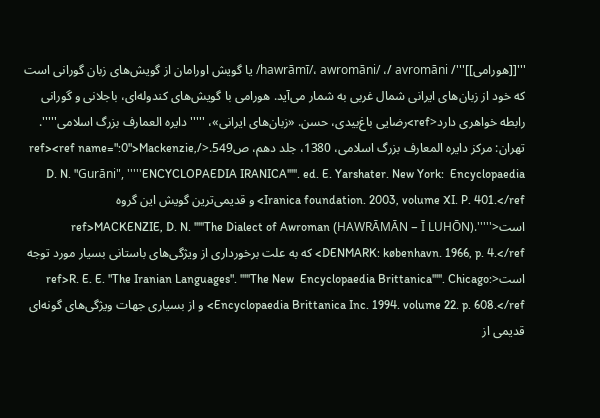'''[[هورامی]]'''/ hawrāmī/، awromāni/ ،/ avromāni/ یا گویش اورامان از گویش‌های زبان گورانی است که خود از زبان‌های ایرانی شمال غربی به شمار می‌آید. هورامی با گویش‌های کندوله‌ای، باجلانی و گورانی رابطه خواهری دارد<ref>رضایی باغ‌بیدی، حسن. «زبان‌های ایرانی»، '''''دایره العمارف بزرگ اسلامی'''''. تهران: مرکز دایره المعارف بزرگ اسلامی، 1380، جلد دهم، ص549.</ref><ref name=":0">Mackenzie, D. N. "Gurāni", '''''ENCYCLOPAEDIA IRANICA'''''. ed. E. Yarshater. New York:  Encyclopaedia Iranica foundation. 2003, volume XI. P. 401.</ref> و قدیمی‌ترین گویش این گروه است<ref>MACKENZIE, D. N. '''''The Dialect of Awroman (HAWRĀMĀN – Ī LUHŌN).''''' DENMARK: københavn. 1966, p. 4.</ref> که به علت برخورداری از ویژگی‌های باستانی بسیار مورد توجه است<ref>R. E. E. "The Iranian Languages". '''''The New  Encyclopaedia Brittanica'''''. Chicago:  Encyclopaedia Brittanica Inc. 1994. volume 22. p. 608.</ref> و از بسیاری جهات ویژگی‌های گونه‌ای قدیمی از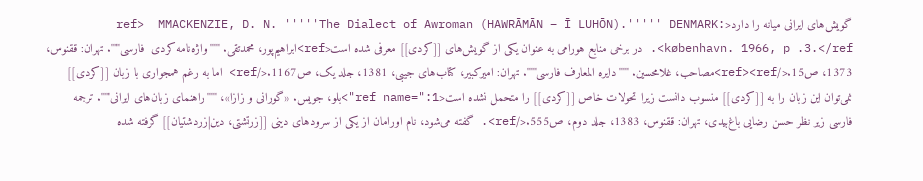گویش‌های ایرانی میانه را دارد<ref>  MMACKENZIE, D. N. '''''The Dialect of Awroman (HAWRĀMĀN – Ī LUHŌN).''''' DENMARK: københavn. 1966, p .3.</ref>. در برخی منابع هورامی به عنوان یکی از گویش‌های [[کردی]] معرفی شده است<ref>ابراهیم‌پور، محمدتقی. '''''واژه‌نامه کردی  فارسی'''''. تهران: ققنوس، 1373، ص15.</ref><ref>مصاحب، غلامحسین. '''''دایره المعارف فارسی'''''. تهران: امیرکبیر، کتاب‌های جیبی، 1381، جلد یک، ص1167.</ref> اما به رغم همجواری با زبان [[کردی]] نمی‌توان این زبان را به [[کردی]] منسوب دانست زیرا تحولات خاص [[کردی]] را متحمل نشده است<ref name=":1">بلو، جویس. «گورانی و زازا»، '''''راهنمای زبان‌های ایرانی'''''. ترجمه فارسی زیر نظر حسن رضایی باغ‌بیدی، تهران: ققنوس، 1383، جلد دوم، ص555.</ref>. گفته می‌شود، نام اورامان از یکی از سرودهای دینی [[زرتشتی، دین|زردشتیان]] گرفته شده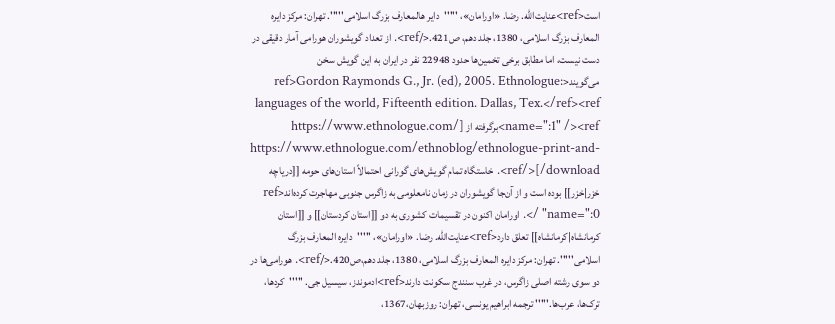است<ref>عنایت‌الله. رضا. «اورامان»، '''''دایر هالمعارف بزرگ اسلامی'''''. تهران: مرکز دایره المعارف بزرگ اسلامی، 1380، جلد دهم، ص421.</ref>. از تعداد گویشوران هورامی آمار دقیقی در دست نیست، اما مطابق برخی تخمین‌ها حدود 22948 نفر در ایران به این گویش سخن می‌گویند<ref>Gordon Raymonds G., Jr. (ed), 2005. Ethnologue: languages of the world, Fifteenth edition. Dallas, Tex.</ref><ref name=":1" /><ref>برگرفته از [https://www.ethnologue.com/ https://www.ethnologue.com/ethnoblog/ethnologue-print-and-download/]</ref>. خاستگاه تمام گویش‌های گورانی احتمالاً استان‌های حومه [[دریاچه خزر|خزر]] بوده است و از آن‌جا گویشوران در زمان نامعلومی به زاگرس جنوبی مهاجرت کرده‌اند<ref name=":0" />. اورامان اکنون در تقسیمات کشوری به دو [[استان کردستان]] و [[استان کرمانشاه|کرمانشاه]] تعلق دارد<ref>عنایت‌الله. رضا. «اورامان»، '''''دایره المعارف بزرگ اسلامی'''''. تهران: مرکز دایره المعارف بزرگ اسلامی، 1380، جلد دهم،ص420.</ref>. هورامی‌ها در دو سوی رشته اصلی زاگرس، در غرب سنندج سکونت دارند<ref>ادموندز، سیسیل جی. '''''کردها، ترک‌ها، عرب‌ها.''''' ترجمه ابراهیم یونسی، تهران: روزبهان،1367،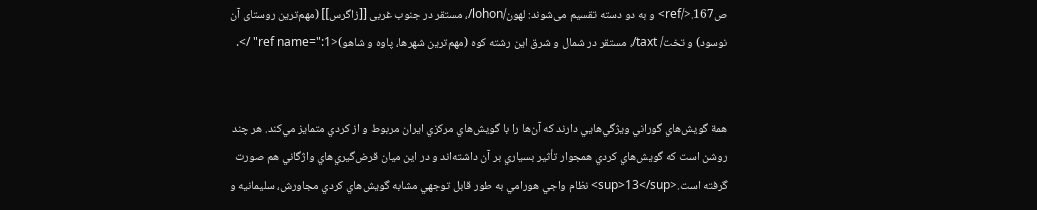ص167.</ref> و به دو دسته تقسیم می‌شوند: لهون/lohon/، مستقر در جنوب غربی [[زاگرس]] (مهم‌ترین روستای آن نوسود) و تخت/ taxt/، مستقر در شمال و شرق این رشته کوه (مهم‌ترین شهرها، پاوه و شاهو)<ref name=":1" />.


همة گويش‌هاي گوراني ويژگي‌هايي دارند كه آن‌ها را با گويش‌هاي مركزي ايران مربوط و از كردي متمايز مي‌كند. هر چند روشن است كه گويش‌‌‌هاي كردي همجوار تأثير بسياري بر آن داشته‌اند و در اين ميان قرض‌گيري‌هاي واژگاني هم صورت گرفته است.<sup>13</sup> نظام واجي هورامي به طور قابل توجهي مشابه گويش‌هاي كردي مجاورش، سليمانيه و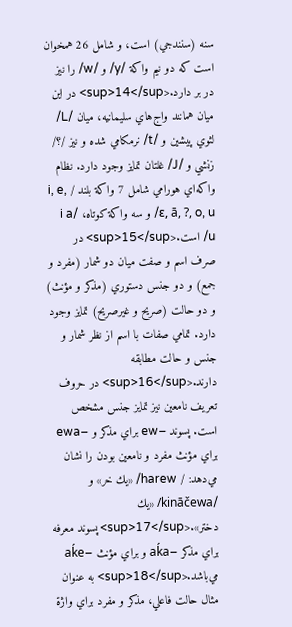سنه (سنندجي) است، و شامل 26 همخوان است كه دو نيم واكة /y/ و /w/ را نيز در بر دارد.<sup>14</sup> در اين ميان همانند واج‌هاي سليمانيه، ميان /L/ لثوي پيشين و /t/ نرمكامي شده و نيز /؟/ زنشي و /J/ غلتان تمايز وجود دارد. نظام واكه‌اي هورامي شامل 7 واكة بلند / i, e, ε, ā, ?, o, u/ و سه واكة كوتاه، /i a u/ است.<sup>15</sup> در صرف اسم و صفت ميان دو شمار (مفرد و جمع) و دو جنس دستوري (مذكر و مؤنث) و دو حالت (صريح و غيرصريح) تمايز وجود دارد. تمامي صفات با اسم از نظر شمار و جنس و حالت مطابقه دارند.<sup>16</sup> در حروف تعريف نامعين نيز تمايز جنس مشخص است. پسوند –ew براي مذكر و –ewa براي مؤنث مفرد و نامعين بودن را نشان مي‌دهد: / harew/ «يك خر» و /kināčewa/ «يك دختر».<sup>17</sup> پسوند معرفه براي مذكر –aḱa و براي مؤنث –aḱe  مي‌باشد.<sup>18</sup> به عنوان مثال حالت فاعلي، مذكر و مفرد براي واژة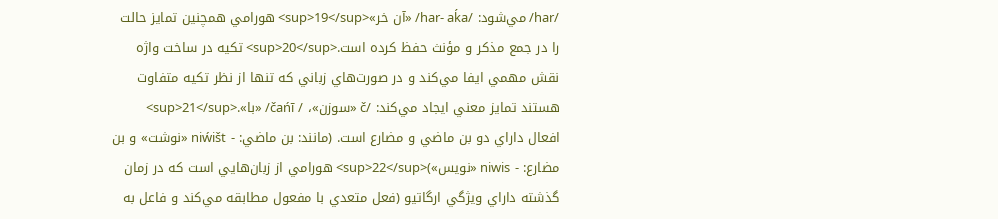/har/ مي‌شود: /har- aḱa/ «آن خر»<sup>19</sup> هورامي همچنين تمايز حالت را در جمع مذكر و مؤنث حفظ كرده است.<sup>20</sup> تكيه در ساخت واژه نقش مهمي ايفا مي‌كند و در صورت‌هاي زباني كه تنها از نظر تكيه متفاوت هستند تمايز معني ايجاد مي‌كند: /č «سوزن»، / čańī/ «با».<sup>21</sup> افعال داراي دو بن ماضي و مضارع است. (مانند: بن ماضي: - niẃišt «نوشت» و بن مضارع: - niwis «نويس»)<sup>22</sup> هورامي از زبان‌هايي است كه در زمان گذشته داراي ويژگي‌ ارگاتيو (فعل متعدي با مفعول مطابقه مي‌كند و فاعل به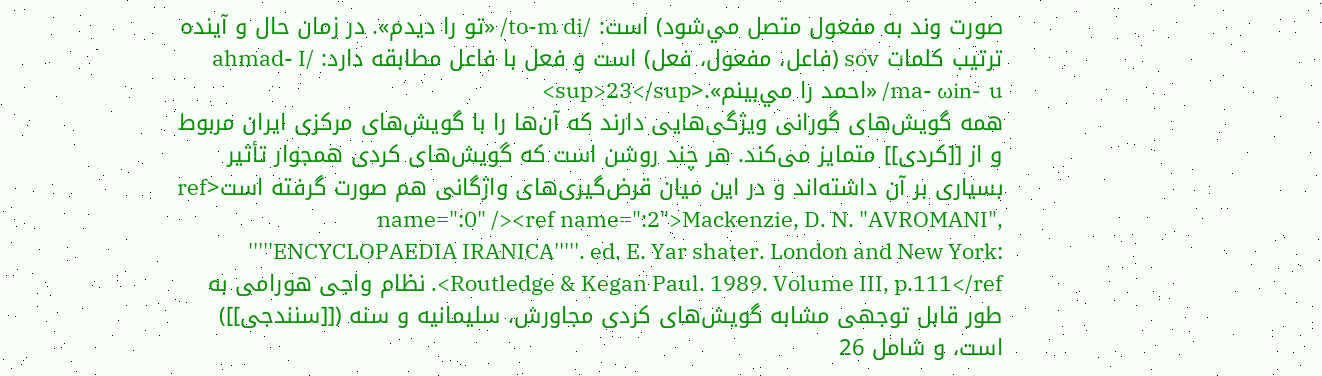صورت وند به مفعول متصل مي‌شود) است: /to-m di/ «تو را ديدم». در زمان حال و آينده ترتيب كلمات sov (فاعل، مفعول، فعل) است و فعل با فاعل مطابقه دارد: /ahmad- I ma- ωin- u/ «احمد را مي‌بينم».<sup>23</sup>
همه گویش‌های گورانی ویژگی‌هایی دارند که آن‌ها را با گویش‌های مرکزی ایران مربوط و از [[کردی]] متمایز می‌کند. هر چند روشن است که گویش‌‌‌های کردی همجوار تأثیر بسیاری بر آن داشته‌اند و در این میان قرض‌گیری‌های واژگانی هم صورت گرفته است<ref name=":0" /><ref name=":2">Mackenzie, D. N. "AVROMANI", '''''ENCYCLOPAEDIA IRANICA'''''. ed. E. Yar shater. London and New York:  Routledge & Kegan Paul. 1989. Volume III, p.111</ref>. نظام واجی هورامی به طور قابل توجهی مشابه گویش‌های کردی مجاورش، سلیمانیه و سنه ([[سنندجی]]) است، و شامل 26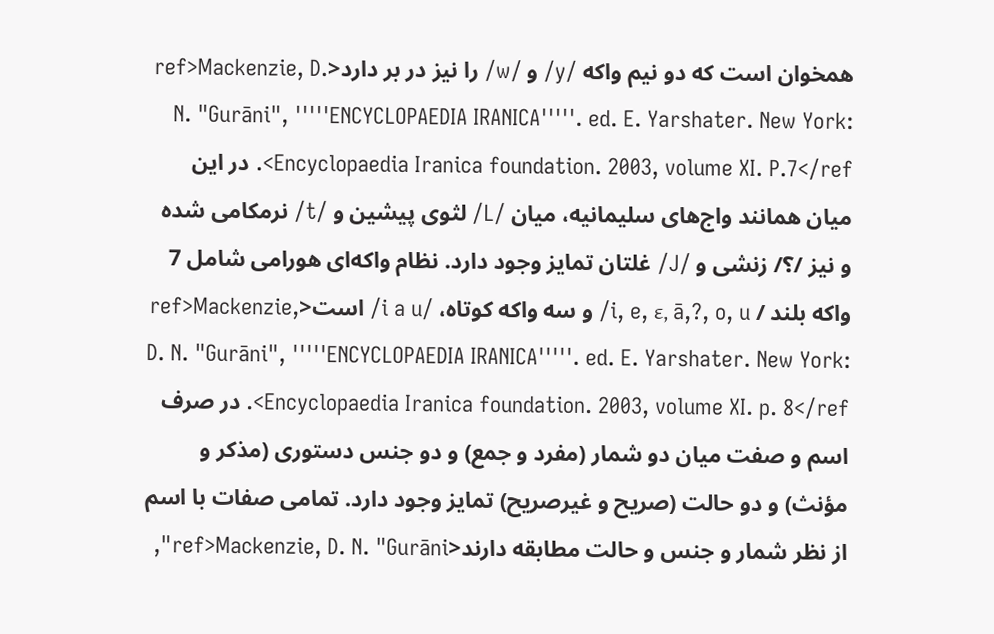همخوان است که دو نیم واکه /y/ و /w/ را نیز در بر دارد<ref>Mackenzie, D. N. "Gurāni", '''''ENCYCLOPAEDIA IRANICA'''''. ed. E. Yarshater. New York:  Encyclopaedia Iranica foundation. 2003, volume XI. P.7</ref>. در این میان همانند واج‌های سلیمانیه، میان /L/ لثوی پیشین و /t/ نرمکامی شده و نیز /؟/ زنشی و /J/ غلتان تمایز وجود دارد. نظام واکه‌ای هورامی شامل 7 واکه بلند / i, e, ε, ā,?, o, u/ و سه واکه کوتاه، /i a u/ است<ref>Mackenzie, D. N. "Gurāni", '''''ENCYCLOPAEDIA IRANICA'''''. ed. E. Yarshater. New York:  Encyclopaedia Iranica foundation. 2003, volume XI. p. 8</ref>. در صرف اسم و صفت میان دو شمار (مفرد و جمع) و دو جنس دستوری (مذکر و مؤنث) و دو حالت (صریح و غیرصریح) تمایز وجود دارد. تمامی صفات با اسم از نظر شمار و جنس و حالت مطابقه دارند<ref>Mackenzie, D. N. "Gurāni",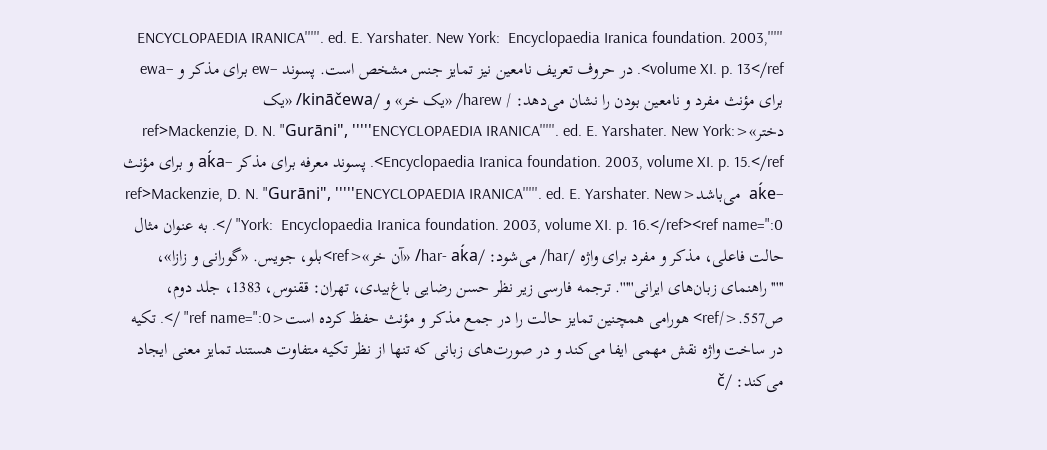'''''ENCYCLOPAEDIA IRANICA'''''. ed. E. Yarshater. New York:  Encyclopaedia Iranica foundation. 2003, volume XI. p. 13</ref>. در حروف تعریف نامعین نیز تمایز جنس مشخص است. پسوند –ew برای مذکر و –ewa برای مؤنث مفرد و نامعین بودن را نشان می‌دهد: / harew/ «یک خر» و /kināčewa/ «یک دختر»<ref>Mackenzie, D. N. "Gurāni", '''''ENCYCLOPAEDIA IRANICA'''''. ed. E. Yarshater. New York:  Encyclopaedia Iranica foundation. 2003, volume XI. p. 15.</ref>. پسوند معرفه برای مذکر –aḱa و برای مؤنث –aḱe  می‌باشد<ref>Mackenzie, D. N. "Gurāni", '''''ENCYCLOPAEDIA IRANICA'''''. ed. E. Yarshater. New York:  Encyclopaedia Iranica foundation. 2003, volume XI. p. 16.</ref><ref name=":0" />. به عنوان مثال حالت فاعلی، مذکر و مفرد برای واژه /har/ می‌شود: /har- aḱa/ «آن خر»<ref>بلو، جویس. «گورانی و زازا»، '''''راهنمای زبان‌های ایرانی'''''. ترجمه فارسی زیر نظر حسن رضایی باغ‌بیدی، تهران: ققنوس، 1383، جلد دوم، ص557.</ref> هورامی همچنین تمایز حالت را در جمع مذکر و مؤنث حفظ کرده است<ref name=":0" />. تکیه در ساخت واژه نقش مهمی ایفا می‌کند و در صورت‌های زبانی که تنها از نظر تکیه متفاوت هستند تمایز معنی ایجاد می‌کند: /č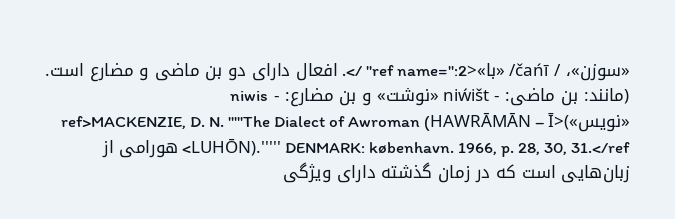«سوزن»، / čańī/ «با»<ref name=":2" />. افعال دارای دو بن ماضی و مضارع است. (مانند: بن ماضی: - niẃišt «نوشت» و بن مضارع: - niwis «نویس»)<ref>MACKENZIE, D. N. '''''The Dialect of Awroman (HAWRĀMĀN – Ī LUHŌN).''''' DENMARK: københavn. 1966, p. 28, 30, 31.</ref> هورامی از زبان‌هایی است که در زمان گذشته دارای ویژگی‌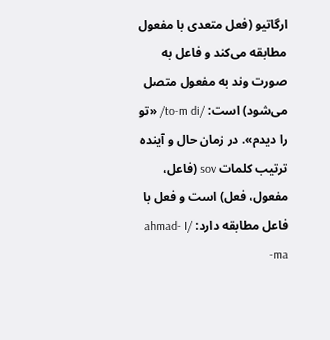ارگاتیو (فعل متعدی با مفعول مطابقه می‌کند و فاعل به صورت وند به مفعول متصل می‌شود) است: /to-m di/ «تو را دیدم». در زمان حال و آینده ترتیب کلمات sov (فاعل، مفعول، فعل) است و فعل با فاعل مطابقه دارد: /ahmad- I ma-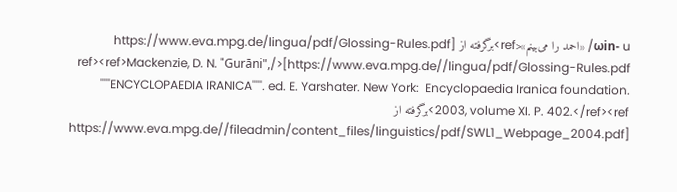ωin- u/ «احمد را می‌بینم»<ref>برگرفته از [https://www.eva.mpg.de/lingua/pdf/Glossing-Rules.pdf https://www.eva.mpg.de//lingua/pdf/Glossing-Rules.pdf]</ref><ref>Mackenzie, D. N. "Gurāni", '''''ENCYCLOPAEDIA IRANICA'''''. ed. E. Yarshater. New York:  Encyclopaedia Iranica foundation. 2003, volume XI. P. 402.</ref><ref>برگرفته از [https://www.eva.mpg.de//fileadmin/content_files/linguistics/pdf/SWL1_Webpage_2004.pdf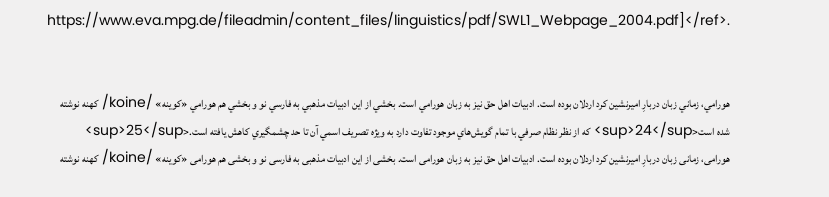https://www.eva.mpg.de/fileadmin/content_files/linguistics/pdf/SWL1_Webpage_2004.pdf]</ref>.


هورامي، زماني زبان دربارِ اميرنشين كرد اردلان بوده است. ادبيات اهل حق نيز به زبان هورامي است. بخشي از اين ادبيات مذهبي به فارسي نو و بخشي هم هورامي «كوينه» /koine/ كهنه نوشته شده است<sup>24</sup> كه از نظر نظام صرفي با تمام گويش‌هاي موجود تفاوت دارد به ويژه تصريف اسمي آن تا حد چشمگيري كاهش يافته است.<sup>25</sup>
هورامی، زمانی زبان دربارِ امیرنشین کرد اردلان بوده است. ادبیات اهل حق نیز به زبان هورامی است. بخشی از این ادبیات مذهبی به فارسی نو و بخشی هم هورامی «کوینه» /koine/ کهنه نوشته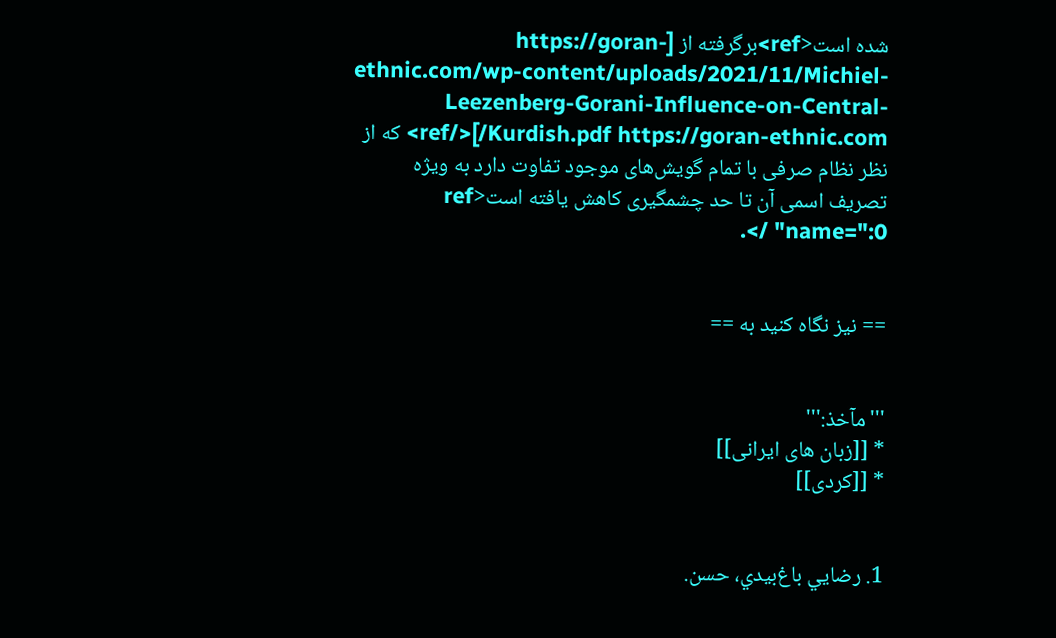شده است<ref>برگرفته از [https://goran-ethnic.com/wp-content/uploads/2021/11/Michiel-Leezenberg-Gorani-Influence-on-Central-Kurdish.pdf https://goran-ethnic.com/]</ref> که از نظر نظام صرفی با تمام گویش‌های موجود تفاوت دارد به ویژه تصریف اسمی آن تا حد چشمگیری کاهش یافته است<ref name=":0" />.


== نیز نگاه کنید به ==


'''مآخذ:'''
* [[زبان های ایرانی]]
* [[کردی]]


1. رضايي باغ‌بيدي، حسن.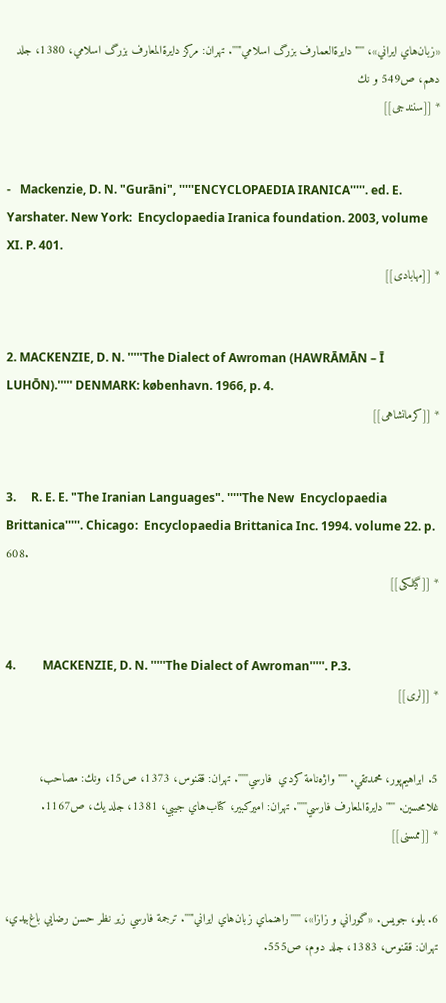«زبان‌هاي ايراني»، '''''دايرةالعمارف بزرگ اسلامي'''''. تهران: مركز دايرةالمعارف بزرگ اسلامي، 1380، جلد دهم، ص549 و نك
* [[سنندجی]]


-   Mackenzie, D. N. "Gurāni", '''''ENCYCLOPAEDIA IRANICA'''''. ed. E. Yarshater. New York:  Encyclopaedia Iranica foundation. 2003, volume XI. P. 401.
* [[مهابادی]]


2. MACKENZIE, D. N. '''''The Dialect of Awroman (HAWRĀMĀN – Ī LUHŌN).''''' DENMARK: københavn. 1966, p. 4.
* [[کرمانشاهی]]


3.     R. E. E. "The Iranian Languages". '''''The New  Encyclopaedia Brittanica'''''. Chicago:  Encyclopaedia Brittanica Inc. 1994. volume 22. p. 608.
* [[گیلکی]]


4.         MACKENZIE, D. N. '''''The Dialect of Awroman'''''. P.3.
* [[لری]]


5. ابراهيم‌پور، محمدتقي. '''''واژه‌نامة كردي  فارسي'''''. تهران: ققنوس، 1373، ص15، ونك: مصاحب، غلامحسين. '''''دايرةالمعارف فارسي'''''. تهران: اميركبير، كتاب‌هاي جيبي، 1381، جلد يك، ص1167.
* [[ممسنی]]


6. بلو، جويس. «گوراني و زازا»، '''''راهنماي زبان‌هاي ايراني'''''. ترجمة فارسي زير نظر حسن رضايي باغ‌بيدي، تهران: ققنوس، 1383، جلد دوم، ص555.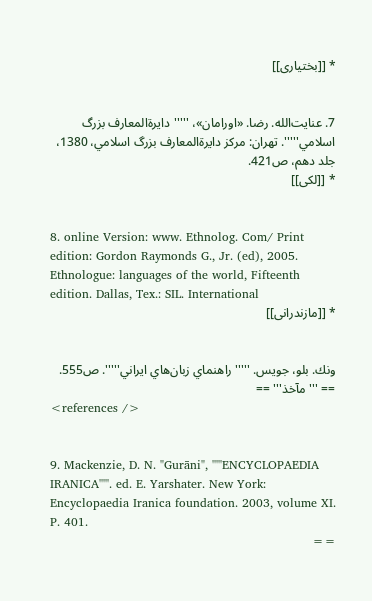* [[بختیاری]]


7. عنايت‌الله. رضا. «اورامان»، '''''دايرةالمعارف بزرگ اسلامي'''''. تهران: مركز دايرةالمعارف بزرگ اسلامي، 1380، جلد دهم، ص421.
* [[لکی]]


8. online Version: www. Ethnolog. Com/ Print edition: Gordon Raymonds G., Jr. (ed), 2005. Ethnologue: languages of the world, Fifteenth edition. Dallas, Tex.: SIL. International
* [[مازندرانی]]


ونك. بلو، جويس. '''''راهنماي زبان‌هاي ايراني'''''. ص555.
== '''مآخذ''' ==
<references />


9. Mackenzie, D. N. "Gurāni", '''''ENCYCLOPAEDIA IRANICA'''''. ed. E. Yarshater. New York:  Encyclopaedia Iranica foundation. 2003, volume XI. P. 401.
==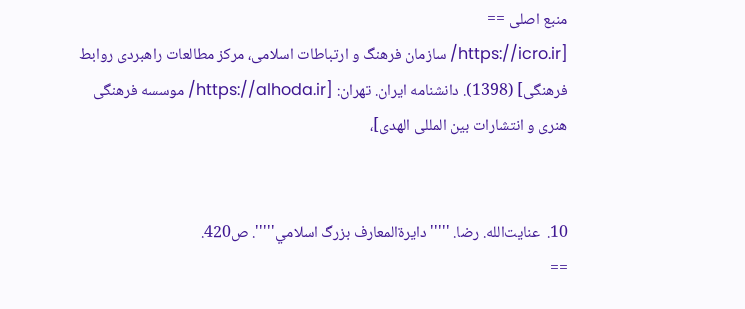منبع اصلی ==
[https://icro.ir/ سازمان فرهنگ و ارتباطات اسلامی، مرکز مطالعات راهبردی روابط فرهنگی] (1398). دانشنامه ایران. تهران: [https://alhoda.ir/ موسسه فرهنگی هنری و انتشارات بین المللی الهدی]،


10.  عنايت‌الله. رضا. '''''دايرةالمعارف بزرگ اسلامي'''''. ص420.
==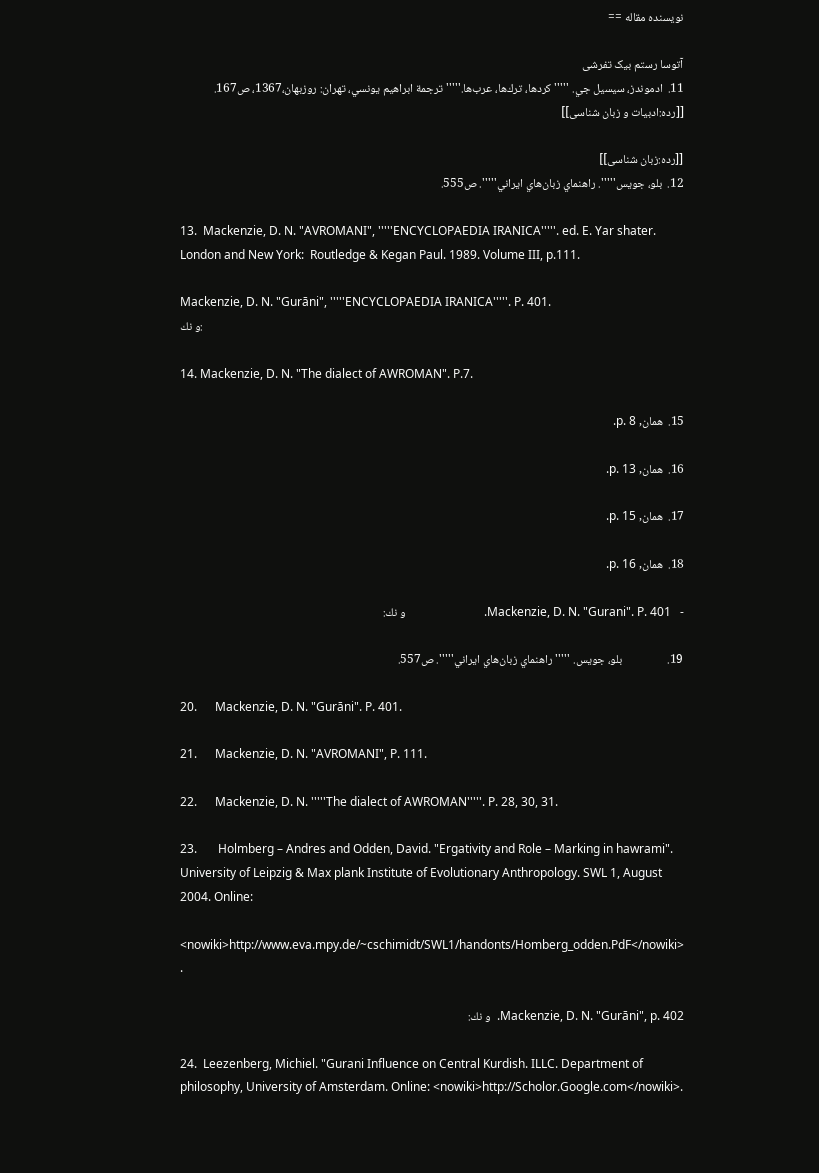نویسنده مقاله ==

آتوسا رستم بیک تفرشی
11.  ادموندز، سيسيل جي. '''''كردها، ترك‌ها، عرب‌ها.''''' ترجمة ابراهيم يونسي، تهران: روزبهان،1367، ص167.
[[رده:ادبیات و زبان شناسی]]

[[رده:زبان شناسی]]
12.  بلو، جويس'''''. راهنماي زبان‌هاي ايراني'''''. ص555.

13.  Mackenzie, D. N. "AVROMANI", '''''ENCYCLOPAEDIA IRANICA'''''. ed. E. Yar shater. London and New York:  Routledge & Kegan Paul. 1989. Volume III, p.111.

Mackenzie, D. N. "Gurāni", '''''ENCYCLOPAEDIA IRANICA'''''. P. 401.                                           و نك:

14. Mackenzie, D. N. "The dialect of AWROMAN". P.7.

15.  همان, p. 8.

16.  همان, p. 13.

17.  همان, p. 15.

18.  همان, p. 16.

-   Mackenzie, D. N. "Gurani". P. 401.                          و نك:

19.                 بلو، جويس. '''''راهنماي زبان‌هاي ايراني'''''. ص557.

20.      Mackenzie, D. N. "Gurāni". P. 401.

21.      Mackenzie, D. N. "AVROMANI", P. 111.

22.      Mackenzie, D. N. '''''The dialect of AWROMAN'''''. P. 28, 30, 31.

23.       Holmberg – Andres and Odden, David. "Ergativity and Role – Marking in hawrami". University of Leipzig & Max plank Institute of Evolutionary Anthropology. SWL 1, August 2004. Online:

<nowiki>http://www.eva.mpy.de/~cschimidt/SWL1/handonts/Homberg_odden.PdF</nowiki> .

Mackenzie, D. N. "Gurāni", p. 402.  و نك:

24.  Leezenberg, Michiel. "Gurani Influence on Central Kurdish. ILLC. Department of philosophy, University of Amsterdam. Online: <nowiki>http://Scholor.Google.com</nowiki>.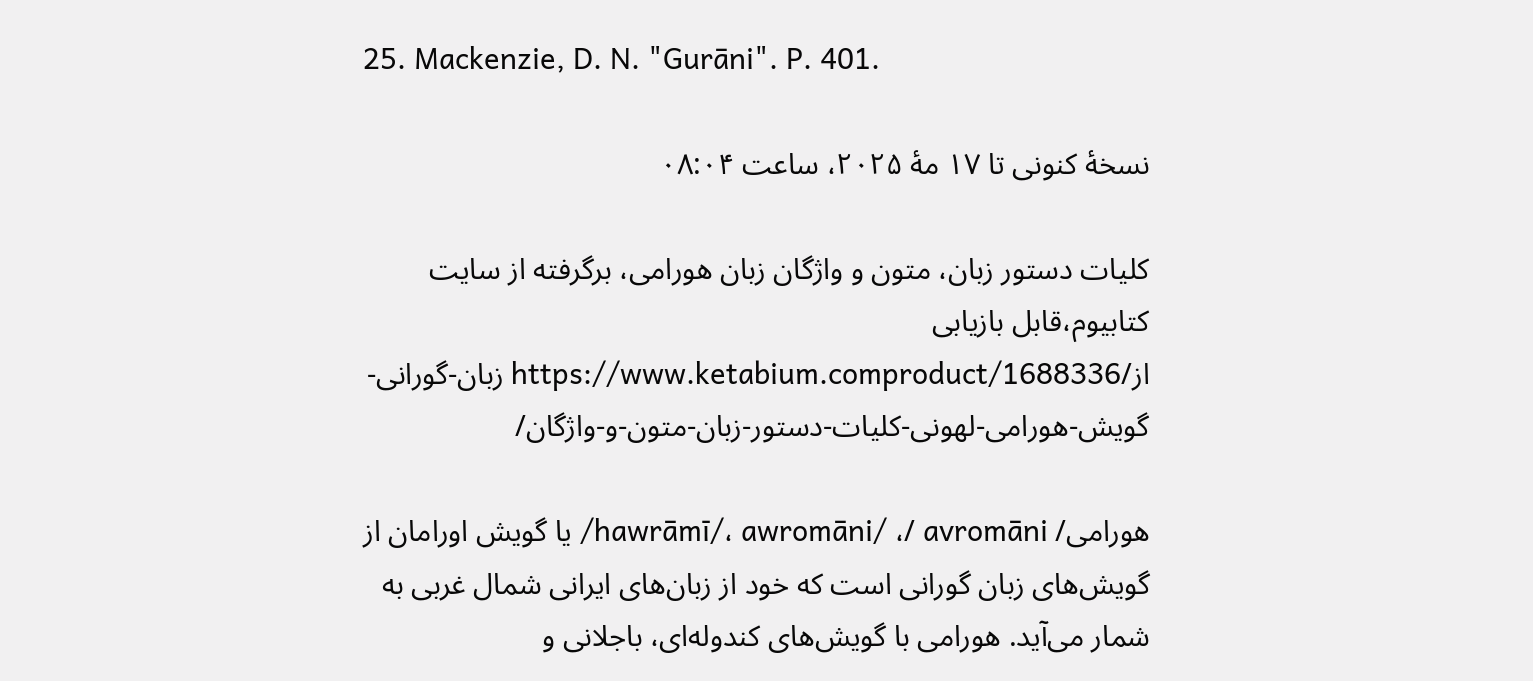25. Mackenzie, D. N. "Gurāni". P. 401.

نسخهٔ کنونی تا ۱۷ مهٔ ۲۰۲۵، ساعت ۰۸:۰۴

کلیات دستور زبان، متون و واژگان زبان هورامی، برگرفته از سایت کتابیوم،قابل بازیابی از/https://www.ketabium.comproduct/1688336 زبان-گورانی-گویش-هورامی-لهونی-کلیات-دستور-زبان-متون-و-واژگان/

هورامی/ hawrāmī/، awromāni/ ،/ avromāni/ یا گویش اورامان از گویش‌های زبان گورانی است که خود از زبان‌های ایرانی شمال غربی به شمار می‌آید. هورامی با گویش‌های کندوله‌ای، باجلانی و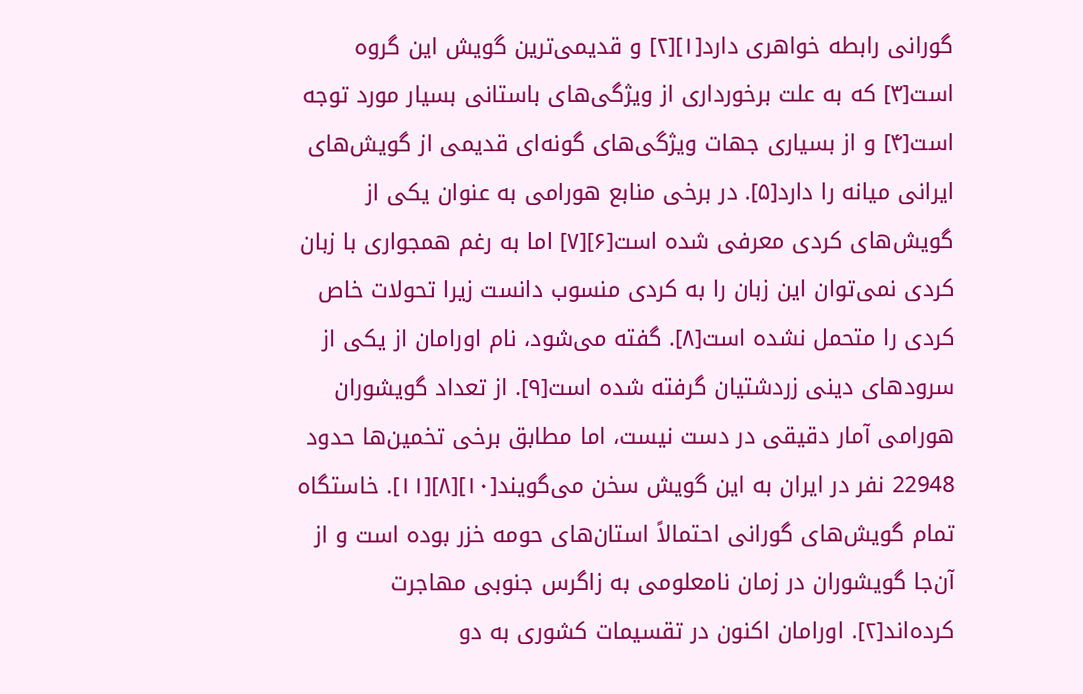گورانی رابطه خواهری دارد[۱][۲] و قدیمی‌ترین گویش این گروه است[۳] که به علت برخورداری از ویژگی‌های باستانی بسیار مورد توجه است[۴] و از بسیاری جهات ویژگی‌های گونه‌ای قدیمی از گویش‌های ایرانی میانه را دارد[۵]. در برخی منابع هورامی به عنوان یکی از گویش‌های کردی معرفی شده است[۶][۷] اما به رغم همجواری با زبان کردی نمی‌توان این زبان را به کردی منسوب دانست زیرا تحولات خاص کردی را متحمل نشده است[۸]. گفته می‌شود، نام اورامان از یکی از سرودهای دینی زردشتیان گرفته شده است[۹]. از تعداد گویشوران هورامی آمار دقیقی در دست نیست، اما مطابق برخی تخمین‌ها حدود 22948 نفر در ایران به این گویش سخن می‌گویند[۱۰][۸][۱۱]. خاستگاه تمام گویش‌های گورانی احتمالاً استان‌های حومه خزر بوده است و از آن‌جا گویشوران در زمان نامعلومی به زاگرس جنوبی مهاجرت کرده‌اند[۲]. اورامان اکنون در تقسیمات کشوری به دو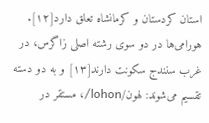استان کردستان و کرمانشاه تعلق دارد[۱۲]. هورامی‌ها در دو سوی رشته اصلی زاگرس، در غرب سنندج سکونت دارند[۱۳] و به دو دسته تقسیم می‌شوند: لهون/lohon/، مستقر در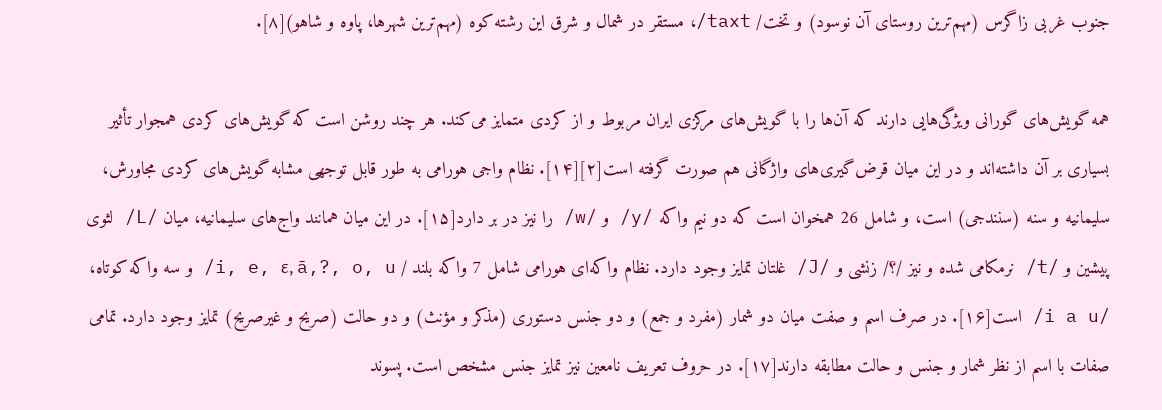جنوب غربی زاگرس (مهم‌ترین روستای آن نوسود) و تخت/ taxt/، مستقر در شمال و شرق این رشته کوه (مهم‌ترین شهرها، پاوه و شاهو)[۸].

همه گویش‌های گورانی ویژگی‌هایی دارند که آن‌ها را با گویش‌های مرکزی ایران مربوط و از کردی متمایز می‌کند. هر چند روشن است که گویش‌‌‌های کردی همجوار تأثیر بسیاری بر آن داشته‌اند و در این میان قرض‌گیری‌های واژگانی هم صورت گرفته است[۲][۱۴]. نظام واجی هورامی به طور قابل توجهی مشابه گویش‌های کردی مجاورش، سلیمانیه و سنه (سنندجی) است، و شامل 26 همخوان است که دو نیم واکه /y/ و /w/ را نیز در بر دارد[۱۵]. در این میان همانند واج‌های سلیمانیه، میان /L/ لثوی پیشین و /t/ نرمکامی شده و نیز /؟/ زنشی و /J/ غلتان تمایز وجود دارد. نظام واکه‌ای هورامی شامل 7 واکه بلند / i, e, ε, ā,?, o, u/ و سه واکه کوتاه، /i a u/ است[۱۶]. در صرف اسم و صفت میان دو شمار (مفرد و جمع) و دو جنس دستوری (مذکر و مؤنث) و دو حالت (صریح و غیرصریح) تمایز وجود دارد. تمامی صفات با اسم از نظر شمار و جنس و حالت مطابقه دارند[۱۷]. در حروف تعریف نامعین نیز تمایز جنس مشخص است. پسوند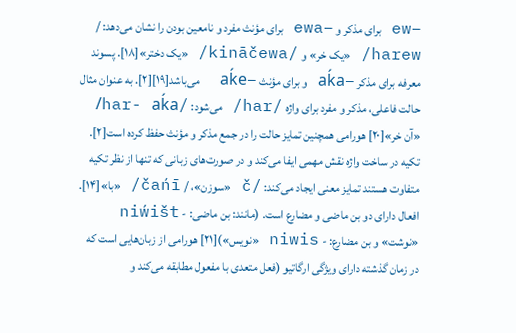–ew برای مذکر و –ewa برای مؤنث مفرد و نامعین بودن را نشان می‌دهد: / harew/ «یک خر» و /kināčewa/ «یک دختر»[۱۸]. پسوند معرفه برای مذکر –aḱa و برای مؤنث –aḱe  می‌باشد[۱۹][۲]. به عنوان مثال حالت فاعلی، مذکر و مفرد برای واژه /har/ می‌شود: /har- aḱa/ «آن خر»[۲۰] هورامی همچنین تمایز حالت را در جمع مذکر و مؤنث حفظ کرده است[۲]. تکیه در ساخت واژه نقش مهمی ایفا می‌کند و در صورت‌های زبانی که تنها از نظر تکیه متفاوت هستند تمایز معنی ایجاد می‌کند: /č «سوزن»، / čańī/ «با»[۱۴]. افعال دارای دو بن ماضی و مضارع است. (مانند: بن ماضی: - niẃišt «نوشت» و بن مضارع: - niwis «نویس»)[۲۱] هورامی از زبان‌هایی است که در زمان گذشته دارای ویژگی‌ ارگاتیو (فعل متعدی با مفعول مطابقه می‌کند و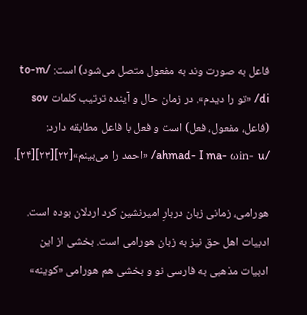فاعل به صورت وند به مفعول متصل می‌شود) است: /to-m di/ «تو را دیدم». در زمان حال و آینده ترتیب کلمات sov (فاعل، مفعول، فعل) است و فعل با فاعل مطابقه دارد: /ahmad- I ma- ωin- u/ «احمد را می‌بینم»[۲۲][۲۳][۲۴].

هورامی، زمانی زبان دربارِ امیرنشین کرد اردلان بوده است. ادبیات اهل حق نیز به زبان هورامی است. بخشی از این ادبیات مذهبی به فارسی نو و بخشی هم هورامی «کوینه»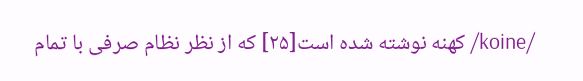/koine/ کهنه نوشته شده است[۲۵] که از نظر نظام صرفی با تمام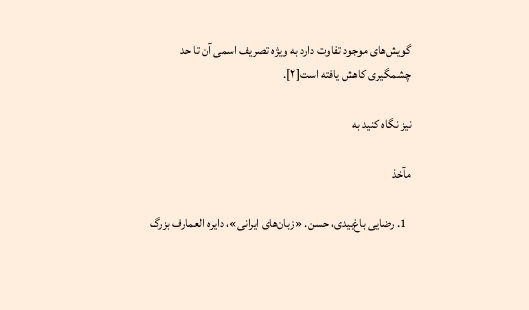گویش‌های موجود تفاوت دارد به ویژه تصریف اسمی آن تا حد چشمگیری کاهش یافته است[۲].

نیز نگاه کنید به

مآخذ

  1. رضایی باغ‌بیدی، حسن. «زبان‌های ایرانی»، دایره العمارف بزرگ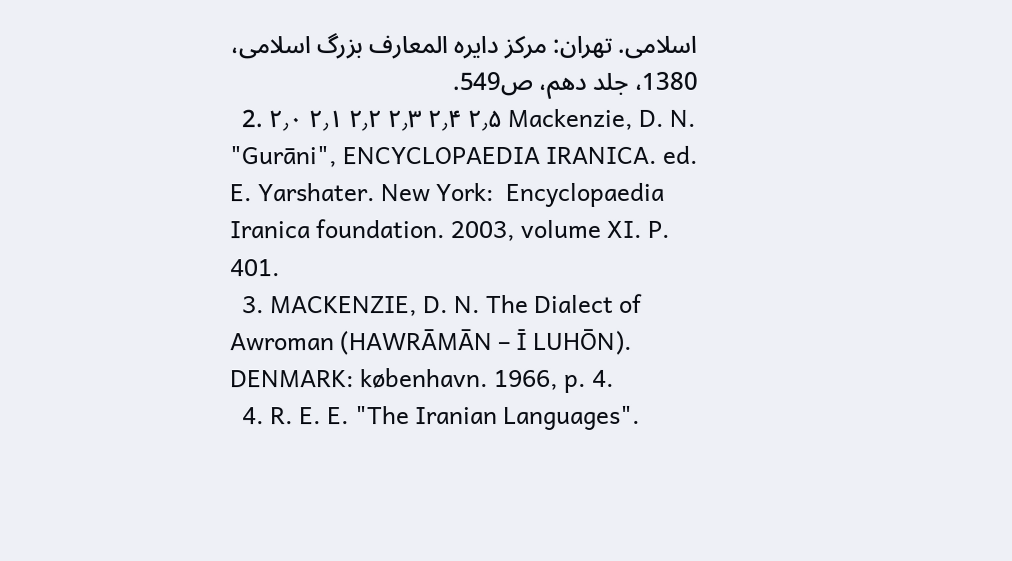اسلامی. تهران: مرکز دایره المعارف بزرگ اسلامی، 1380، جلد دهم، ص549.
  2. ۲٫۰ ۲٫۱ ۲٫۲ ۲٫۳ ۲٫۴ ۲٫۵ Mackenzie, D. N. "Gurāni", ENCYCLOPAEDIA IRANICA. ed. E. Yarshater. New York:  Encyclopaedia Iranica foundation. 2003, volume XI. P. 401.
  3. MACKENZIE, D. N. The Dialect of Awroman (HAWRĀMĀN – Ī LUHŌN). DENMARK: københavn. 1966, p. 4.
  4. R. E. E. "The Iranian Languages".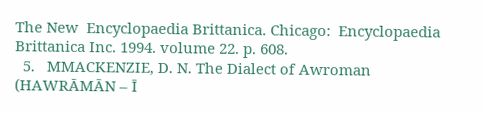The New  Encyclopaedia Brittanica. Chicago:  Encyclopaedia Brittanica Inc. 1994. volume 22. p. 608.
  5.   MMACKENZIE, D. N. The Dialect of Awroman (HAWRĀMĀN – Ī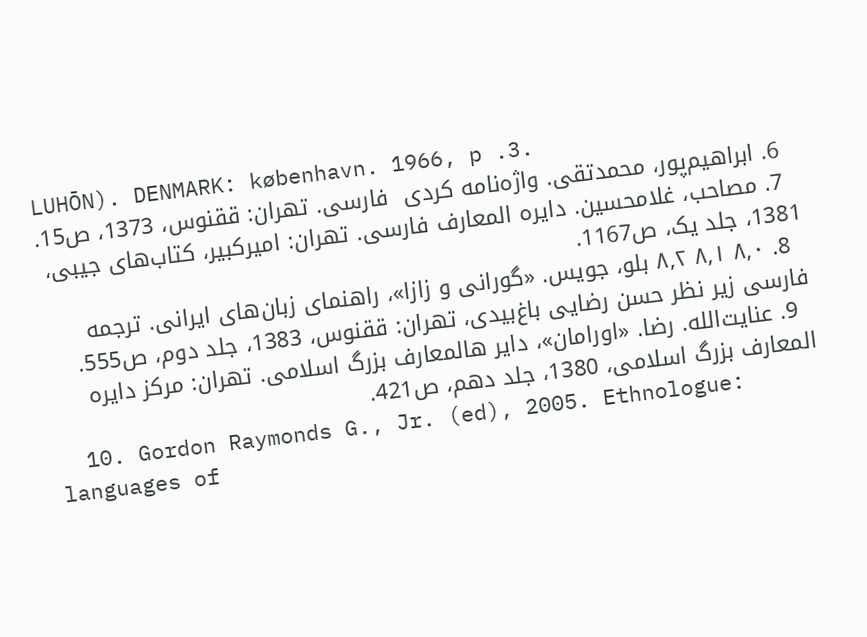LUHŌN). DENMARK: københavn. 1966, p .3.
  6. ابراهیم‌پور، محمدتقی. واژه‌نامه کردی  فارسی. تهران: ققنوس، 1373، ص15.
  7. مصاحب، غلامحسین. دایره المعارف فارسی. تهران: امیرکبیر، کتاب‌های جیبی، 1381، جلد یک، ص1167.
  8. ۸٫۰ ۸٫۱ ۸٫۲ بلو، جویس. «گورانی و زازا»، راهنمای زبان‌های ایرانی. ترجمه فارسی زیر نظر حسن رضایی باغ‌بیدی، تهران: ققنوس، 1383، جلد دوم، ص555.
  9. عنایت‌الله. رضا. «اورامان»، دایر هالمعارف بزرگ اسلامی. تهران: مرکز دایره المعارف بزرگ اسلامی، 1380، جلد دهم، ص421.
  10. Gordon Raymonds G., Jr. (ed), 2005. Ethnologue: languages of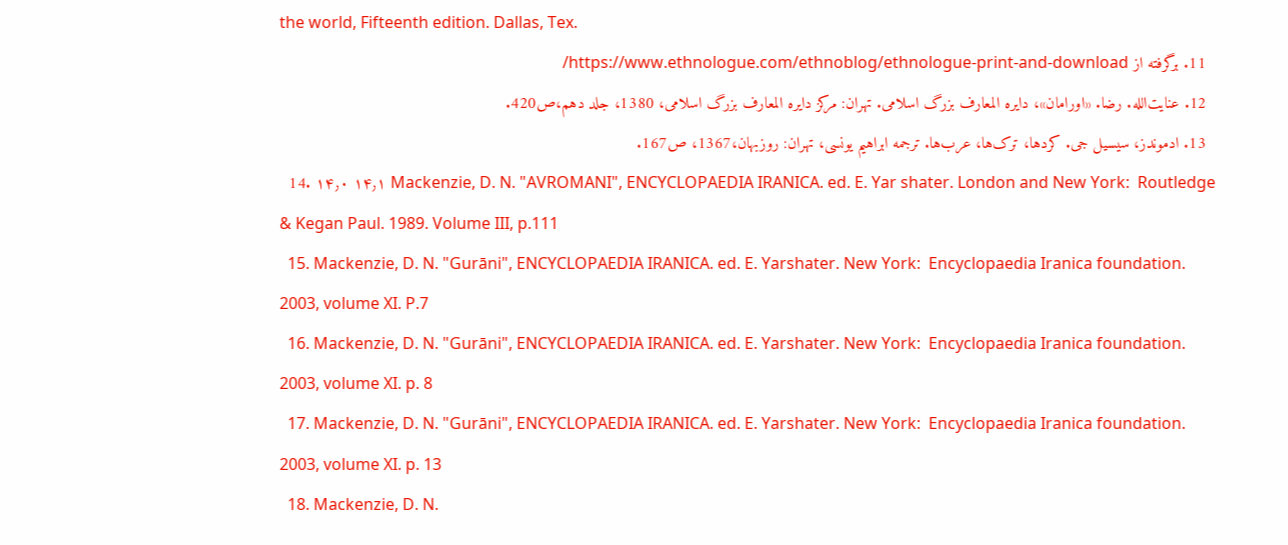the world, Fifteenth edition. Dallas, Tex.
  11. برگرفته از https://www.ethnologue.com/ethnoblog/ethnologue-print-and-download/
  12. عنایت‌الله. رضا. «اورامان»، دایره المعارف بزرگ اسلامی. تهران: مرکز دایره المعارف بزرگ اسلامی، 1380، جلد دهم،ص420.
  13. ادموندز، سیسیل جی. کردها، ترک‌ها، عرب‌ها. ترجمه ابراهیم یونسی، تهران: روزبهان،1367، ص167.
  14. ۱۴٫۰ ۱۴٫۱ Mackenzie, D. N. "AVROMANI", ENCYCLOPAEDIA IRANICA. ed. E. Yar shater. London and New York:  Routledge & Kegan Paul. 1989. Volume III, p.111
  15. Mackenzie, D. N. "Gurāni", ENCYCLOPAEDIA IRANICA. ed. E. Yarshater. New York:  Encyclopaedia Iranica foundation. 2003, volume XI. P.7
  16. Mackenzie, D. N. "Gurāni", ENCYCLOPAEDIA IRANICA. ed. E. Yarshater. New York:  Encyclopaedia Iranica foundation. 2003, volume XI. p. 8
  17. Mackenzie, D. N. "Gurāni", ENCYCLOPAEDIA IRANICA. ed. E. Yarshater. New York:  Encyclopaedia Iranica foundation. 2003, volume XI. p. 13
  18. Mackenzie, D. N.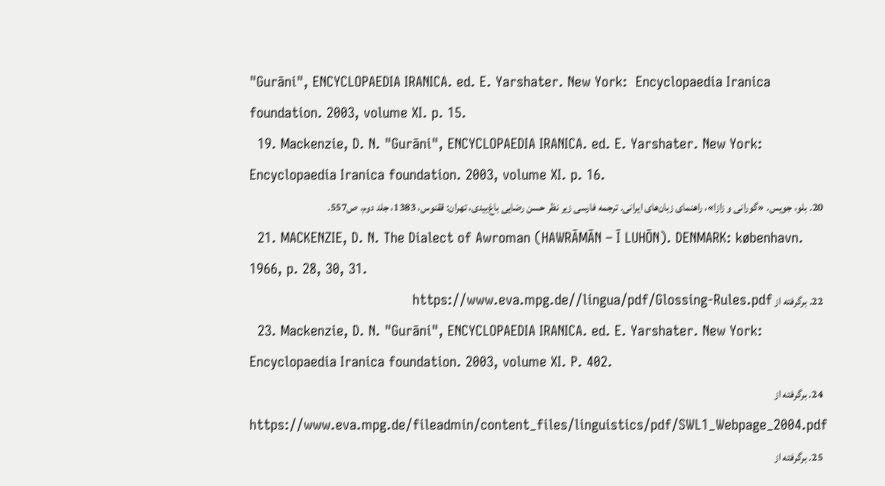"Gurāni", ENCYCLOPAEDIA IRANICA. ed. E. Yarshater. New York:  Encyclopaedia Iranica foundation. 2003, volume XI. p. 15.
  19. Mackenzie, D. N. "Gurāni", ENCYCLOPAEDIA IRANICA. ed. E. Yarshater. New York:  Encyclopaedia Iranica foundation. 2003, volume XI. p. 16.
  20. بلو، جویس. «گورانی و زازا»، راهنمای زبان‌های ایرانی. ترجمه فارسی زیر نظر حسن رضایی باغ‌بیدی، تهران: ققنوس، 1383، جلد دوم، ص557.
  21. MACKENZIE, D. N. The Dialect of Awroman (HAWRĀMĀN – Ī LUHŌN). DENMARK: københavn. 1966, p. 28, 30, 31.
  22. برگرفته از https://www.eva.mpg.de//lingua/pdf/Glossing-Rules.pdf
  23. Mackenzie, D. N. "Gurāni", ENCYCLOPAEDIA IRANICA. ed. E. Yarshater. New York:  Encyclopaedia Iranica foundation. 2003, volume XI. P. 402.
  24. برگرفته از https://www.eva.mpg.de/fileadmin/content_files/linguistics/pdf/SWL1_Webpage_2004.pdf
  25. برگرفته از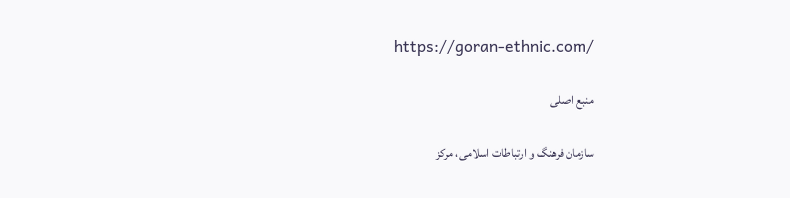https://goran-ethnic.com/

منبع اصلی

سازمان فرهنگ و ارتباطات اسلامی، مرکز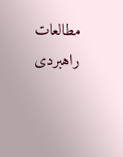مطالعات راهبردی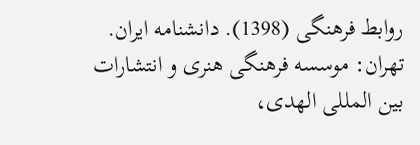روابط فرهنگی (1398). دانشنامه ایران. تهران: موسسه فرهنگی هنری و انتشارات بین المللی الهدی،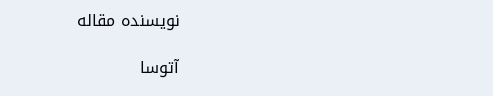نویسنده مقاله

آتوسا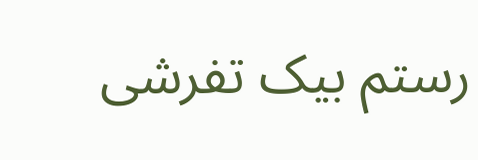رستم بیک تفرشی